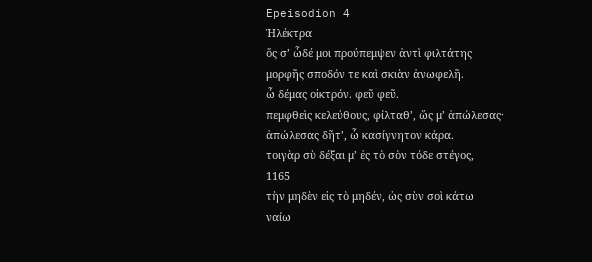Epeisodion 4
Ἠλέκτρα
ὅς σʼ ὧδέ μοι προύπεμψεν ἀντὶ φιλτάτης
μορφῆς σποδόν τε καὶ σκιὰν ἀνωφελῆ.
ὦ δέμας οἰκτρόν. φεῦ φεῦ.
πεμφθεὶς κελεύθους, φίλταθʼ, ὥς μʼ ἀπώλεσας·
ἀπώλεσας δῆτʼ, ὦ κασίγνητον κάρα.
τοιγὰρ σὺ δέξαι μʼ ἐς τὸ σὸν τόδε στέγος,
1165
τὴν μηδὲν εἰς τὸ μηδέν, ὡς σὺν σοὶ κάτω
ναίω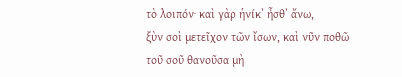τὸ λοιπόν· καὶ γὰρ ἡνίκʼ ἦσθʼ ἄνω,
ξὺν σοὶ μετεῖχον τῶν ἴσων, καὶ νῦν ποθῶ
τοῦ σοῦ θανοῦσα μὴ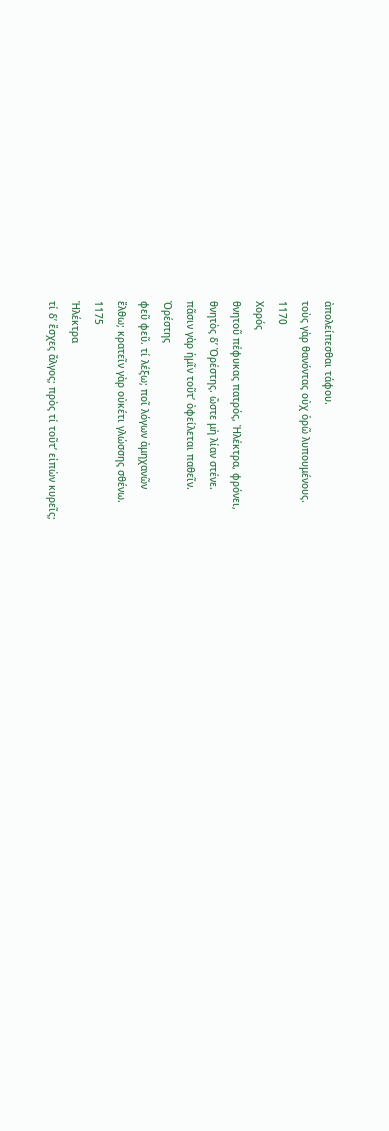ἀπολείπεσθαι τάφου.
τοὺς γὰρ θανόντας οὐχ ὁρῶ λυπουμένους.
1170
Χορός
θνητοῦ πέφυκας πατρός, Ἠλέκτρα, φρόνει,
θνητὸς δʼ Ὀρέστης. ὥστε μὴ λίαν στένε.
πᾶσιν γὰρ ἡμῖν τοῦτʼ ὀφείλεται παθεῖν.
Ὀρέστης
φεῦ φεῦ. τί λέξω; ποῖ λόγων ἀμηχανῶν
ἔλθω; κρατεῖν γὰρ οὐκέτι γλώσσης σθένω.
1175
Ἠλέκτρα
τί δʼ ἔσχες ἄλγος; πρὸς τί τοῦτʼ εἰπὼν κυρεῖς;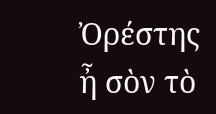Ὀρέστης
ἦ σὸν τὸ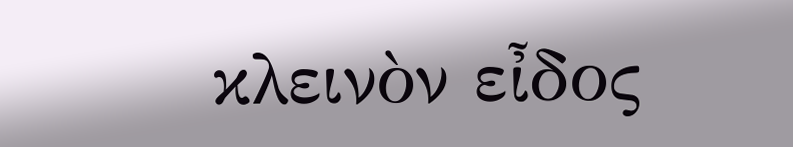κλεινὸν εἶδος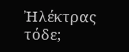Ἠλέκτρας τόδε;